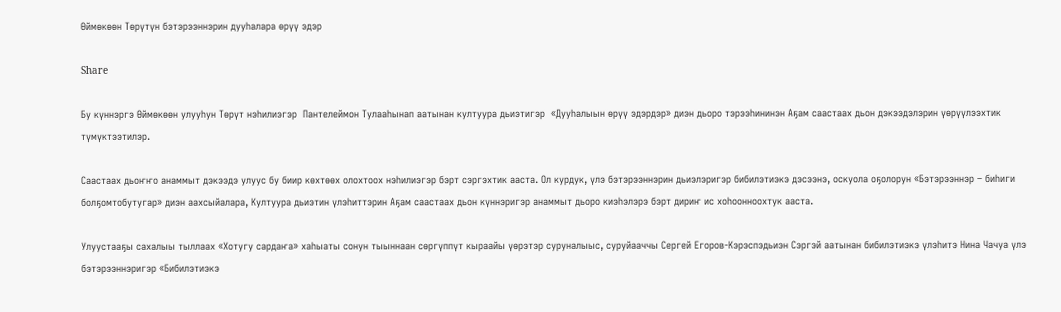Өймөкөөн Төрүтүн бэтэрээннэрин дууһалара өрүү эдэр

Share

Бу күннэргэ Өймөкөөн улууһун Төрүт нэһилиэгэр  Пантелеймон Тулааһынап аатынан култуура дьиэтигэр  «Дууһалыын өрүү эдэрдэр» диэн дьоро тэрээһининэн Аҕам саастаах дьон дэкээдэлэрин үөрүүлээхтик түмүктээтилэр.

Саастаах дьоҥҥо анаммыт дэкээдэ улуус бу биир көхтөөх олохтоох нэһилиэгэр бэрт сэргэхтик ааста. Ол курдук, үлэ бэтэрээннэрин дьиэлэригэр бибилэтиэкэ дэсээнэ, оскуола оҕолорун «Бэтэрээннэр – биһиги болҕомтобутугар» диэн аахсыйалара, Култуура дьиэтин үлэһиттэрин Аҕам саастаах дьон күннэригэр анаммыт дьоро киэһэлэрэ бэрт дириҥ ис хоһоонноохтук ааста.

Улуустааҕы сахалыы тыллаах «Хотугу сардаҥа» хаһыаты сонун тыыннаан сөргүппүт кыраайы үөрэтэр суруналыыс, суруйааччы Сергей Егоров-Кэрэспэдьиэн Сэргэй аатынан бибилэтиэкэ үлэһитэ Нина Чачуа үлэ бэтэрээннэригэр «Бибилэтиэкэ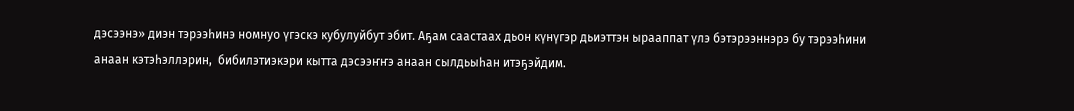дэсээнэ» диэн тэрээһинэ номнуо үгэскэ кубулуйбут эбит. Аҕам саастаах дьон күнүгэр дьиэттэн ырааппат үлэ бэтэрээннэрэ бу тэрээһини анаан кэтэһэллэрин,  бибилэтиэкэри кытта дэсээҥҥэ анаан сылдьыһан итэҕэйдим.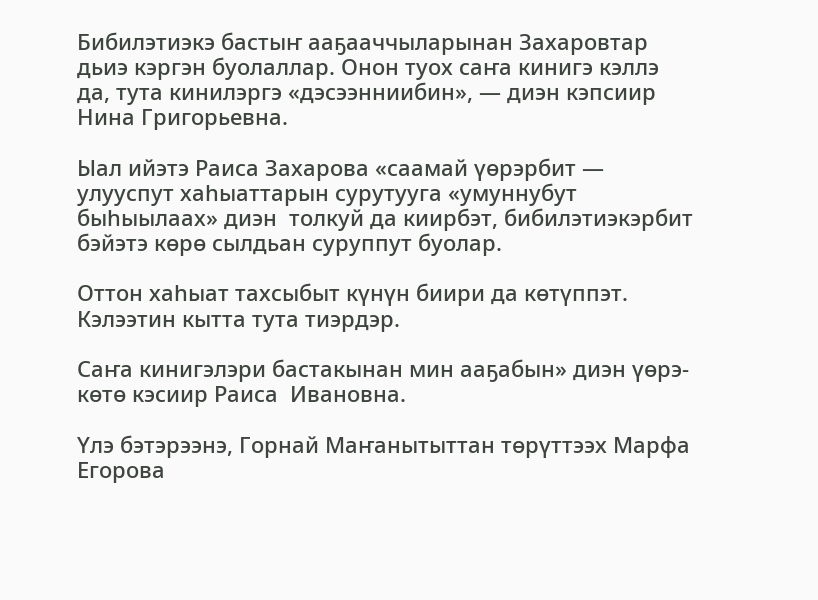Бибилэтиэкэ бастыҥ ааҕааччыларынан Захаровтар дьиэ кэргэн буолаллар. Онон туох саҥа кинигэ кэллэ да, тута кинилэргэ «дэсээнниибин», — диэн кэпсиир Нина Григорьевна.

Ыал ийэтэ Раиса Захарова «саамай үөрэрбит — улууспут хаһыаттарын сурутууга «умуннубут быһыылаах» диэн  толкуй да киирбэт, бибилэтиэкэрбит бэйэтэ көрө сылдьан суруппут буолар.

Оттон хаһыат тахсыбыт күнүн биири да көтүппэт. Кэлээтин кытта тута тиэрдэр.

Саҥа кинигэлэри бастакынан мин ааҕабын» диэн үөрэ-көтө кэсиир Раиса  Ивановна.

Үлэ бэтэрээнэ, Горнай Маҥанытыттан төрүттээх Марфа Егорова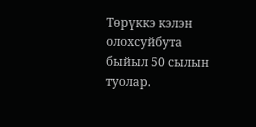Төрүккэ кэлэн олохсуйбута быйыл 50 сылын туолар.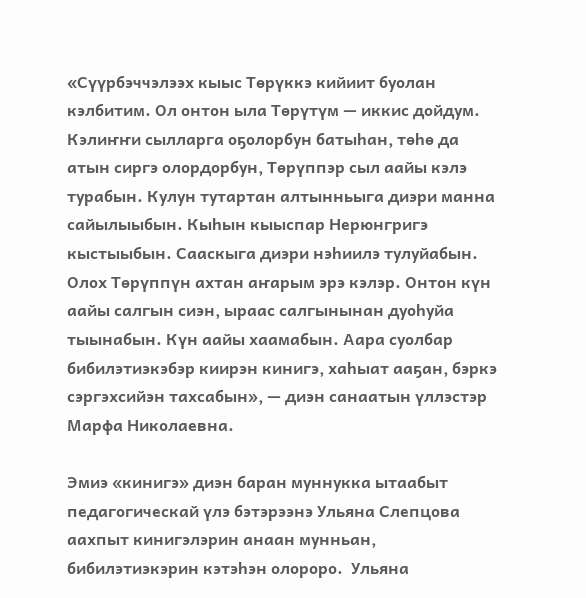«Сүүрбэччэлээх кыыс Төрүккэ кийиит буолан кэлбитим. Ол онтон ыла Төрүтүм — иккис дойдум. Кэлиҥҥи сылларга оҕолорбун батыһан, төһө да атын сиргэ олордорбун, Төрүппэр сыл аайы кэлэ турабын. Кулун тутартан алтынньыга диэри манна сайылыыбын. Кыһын кыыспар Нерюнгригэ кыстыыбын. Сааскыга диэри нэһиилэ тулуйабын. Олох Төрүппүн ахтан аҥарым эрэ кэлэр. Онтон күн аайы салгын сиэн, ыраас салгынынан дуоһуйа тыынабын. Күн аайы хаамабын. Аара суолбар бибилэтиэкэбэр киирэн кинигэ, хаһыат ааҕан, бэркэ сэргэхсийэн тахсабын», — диэн санаатын үллэстэр Марфа Николаевна.

Эмиэ «кинигэ» диэн баран муннукка ытаабыт педагогическай үлэ бэтэрээнэ Ульяна Слепцова  аахпыт кинигэлэрин анаан мунньан, бибилэтиэкэрин кэтэһэн олороро.  Ульяна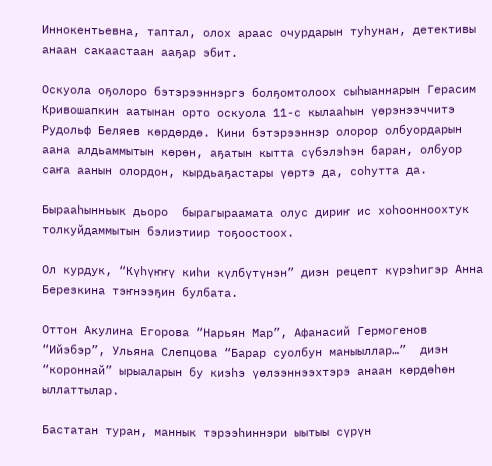Иннокентьевна, таптал, олох араас очурдарын туһунан, детективы анаан сакаастаан ааҕар эбит.

Оскуола оҕолоро бэтэрээннэргэ болҕомтолоох сыһыаннарын Герасим Кривошапкин аатынан орто оскуола 11-с кылааһын үөрэнээччитэ Рудольф Беляев көрдөрдө. Кини бэтэрээннэр олорор олбуордарын аана алдьаммытын көрөн, аҕатын кытта сүбэлэһэн баран, олбуор саҥа аанын олордон, кырдьаҕастары үөртэ да, соһутта да.

Бырааһынньык дьоро  бырагыраамата олус дириҥ ис хоһоонноохтук толкуйдаммытын бэлиэтиир тоҕоостоох.

Ол курдук, “Күһүҥҥү киһи күлбүтүнэн” диэн рецепт күрэһигэр Анна Березкина тэҥнээҕин булбата.

Оттон Акулина Егорова “Нарьян Мар”, Афанасий Гермогенов “Ийэбэр”, Ульяна Слепцова “Барар суолбун маныыллар…”  диэн “короннай” ырыаларын бу киэһэ үөлээннээхтэрэ анаан көрдөһөн ыллаттылар.

Бастатан туран, маннык тэрээһиннэри ыытыы сүрүн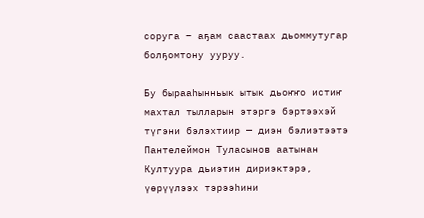соруга – аҕам саастаах дьоммутугар болҕомтону ууруу.

Бу бырааһынньык ытык дьоҥҥо истиҥ махтал тылларын этэргэ бэртээхэй түгэни бэлэхтиир — диэн бэлиэтээтэ Пантелеймон Туласынов аатынан Култуура дьиэтин дириэктэрэ, үөрүүлээх тэрээһини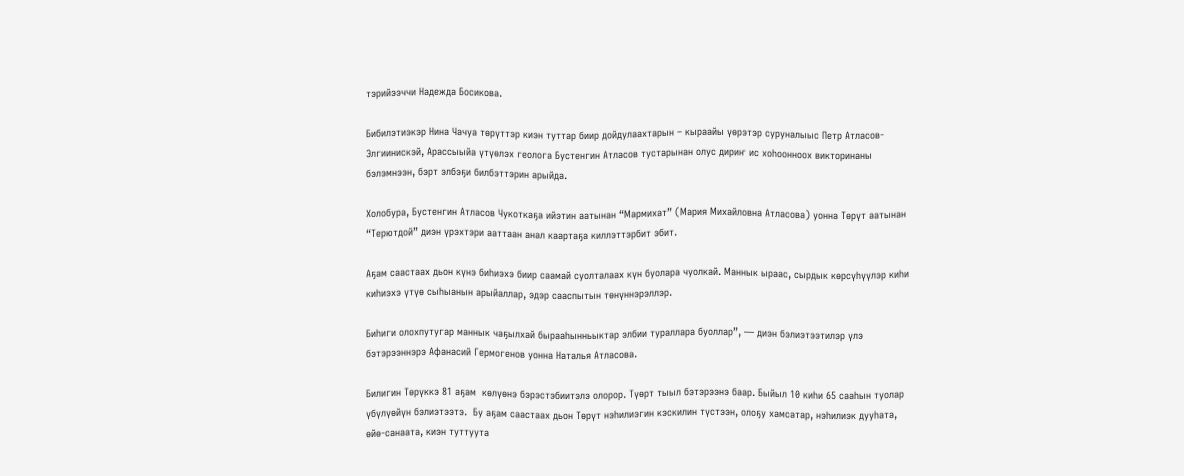тэрийээччи Надежда Босикова.

Бибилэтиэкэр Нина Чачуа төрүттэр киэн туттар биир дойдулаахтарын – кыраайы үөрэтэр суруналыыс Петр Атласов-Элгиинискэй, Арассыыйа үтүөлэх геолога Бустенгин Атласов тустарынан олус дириҥ ис хоһоонноох викторинаны бэлэмнээн, бэрт элбэҕи билбэттэрин арыйда.

Холобура, Бустенгин Атласов Чукоткаҕа ийэтин аатынан “Мармихат” (Мария Михайловна Атласова) уонна Төрүт аатынан “Терютдой” диэн үрэхтэри ааттаан анал каартаҕа киллэттэрбит эбит.

Аҕам саастаах дьон күнэ биһиэхэ биир саамай суолталаах күн буолара чуолкай. Маннык ыраас, сырдык көрсүһүүлэр киһи киһиэхэ үтүө сыһыанын арыйаллар, эдэр сааспытын төнүннэрэллэр.

Биһиги олохпутугар маннык чаҕылхай бырааһынньыктар элбии тураллара буоллар”, — диэн бэлиэтээтилэр үлэ бэтэрээннэрэ Афанасий Гермогенов уонна Наталья Атласова.

Билигин Төрүккэ 81 аҕам  көлүөнэ бэрэстэбиитэлэ олорор. Түөрт тыыл бэтэрээнэ баар. Быйыл 10 киһи 65 сааһын туолар үбүлүөйүн бэлиэтээтэ.  Бу аҕам саастаах дьон Төрүт нэһилиэгин кэскилин түстээн, олоҕу хамсатар, нэһилиэк дууһата, өйө-санаата, киэн туттуута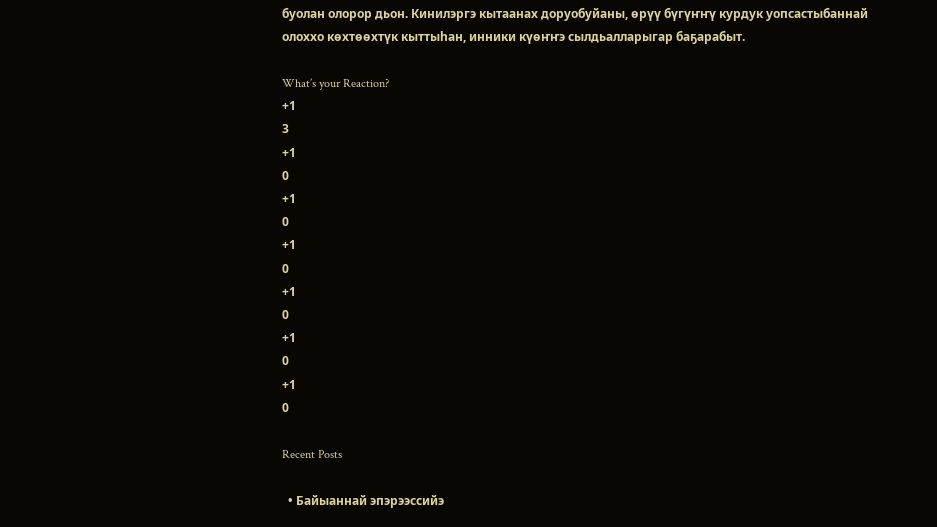буолан олорор дьон. Кинилэргэ кытаанах доруобуйаны, өрүү бүгүҥҥү курдук уопсастыбаннай олоххо көхтөөхтүк кыттыһан, инники күөҥҥэ сылдьалларыгар баҕарабыт.

What’s your Reaction?
+1
3
+1
0
+1
0
+1
0
+1
0
+1
0
+1
0

Recent Posts

  • Байыаннай эпэрээссийэ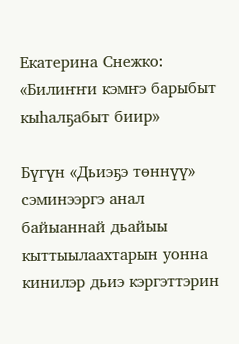Екатерина Снежко: «Билиҥҥи кэмҥэ барыбыт кыһалҕабыт биир»

Бүгүн «Дьиэҕэ төннүү» сэминээргэ анал байыаннай дьайыы кыттыылаахтарын уонна кинилэр дьиэ кэргэттэрин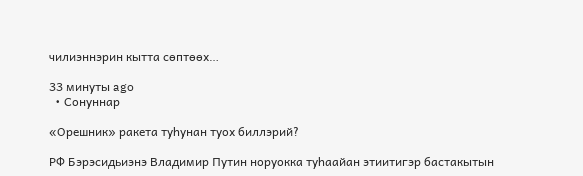чилиэннэрин кытта сөптөөх…

33 минуты ago
  • Сонуннар

«Орешник» ракета туһунан туох биллэрий?

РФ Бэрэсидьиэнэ Владимир Путин норуокка туһаайан этиитигэр бастакытын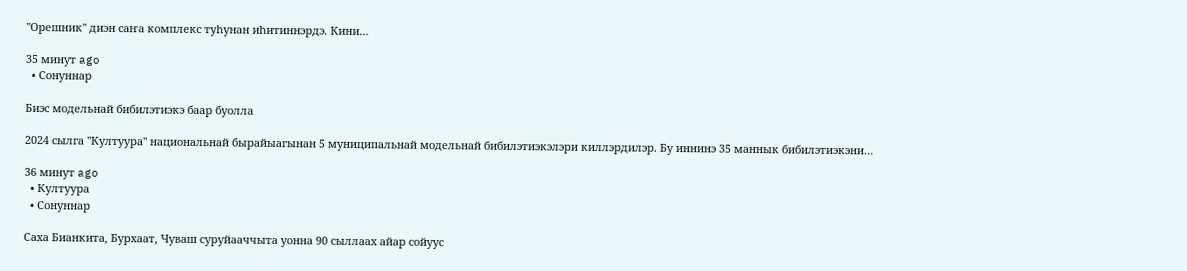"Орешник" диэн саҥа комплекс туһунан иһитиннэрдэ. Кини…

35 минут ago
  • Сонуннар

Биэс модельнай бибилэтиэкэ баар буолла

2024 сылга "Култуура" национальнай бырайыагынан 5 муниципальнай модельнай бибилэтиэкэлэри киллэрдилэр. Бу иннинэ 35 маннык бибилэтиэкэни…

36 минут ago
  • Култуура
  • Сонуннар

Саха Бианкита, Бурхаат, Чуваш суруйааччыта уонна 90 сыллаах айар сойуус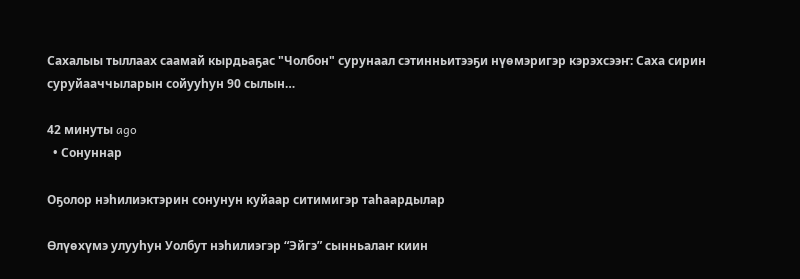Cахалыы тыллаах саамай кырдьаҕас "Чолбон" сурунаал сэтинньитээҕи нүөмэригэр кэрэхсээҥ: Саха сирин суруйааччыларын сойууһун 90 сылын…

42 минуты ago
  • Сонуннар

Оҕолор нэһилиэктэрин сонунун куйаар ситимигэр таһаардылар

Өлүөхүмэ улууһун Уолбут нэһилиэгэр “Эйгэ” сынньалаҥ киин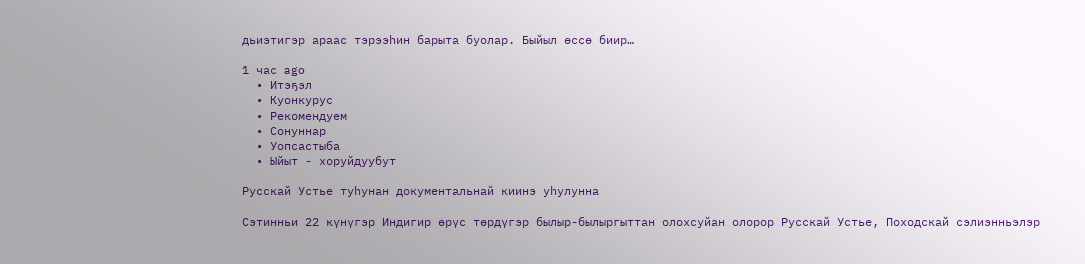дьиэтигэр араас тэрээһин барыта буолар. Быйыл өссө биир…

1 час ago
  • Итэҕэл
  • Куонкурус
  • Рекомендуем
  • Сонуннар
  • Уопсастыба
  • Ыйыт - хоруйдуубут

Русскай Устье туһунан документальнай киинэ уһулунна

Сэтинньи 22 күнүгэр Индигир өрүс төрдүгэр былыр-былыргыттан олохсуйан олорор Русскай Устье, Походскай сэлиэнньэлэр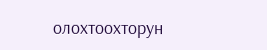олохтоохторун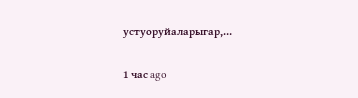устуоруйаларыгар,…

1 час ago